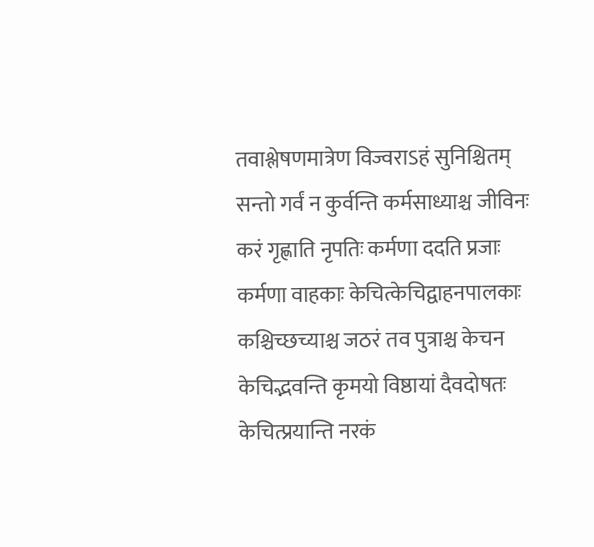तवाश्लेषणमात्रेण विज्वराऽहं सुनिश्चितम्
सन्तो गर्वं न कुर्वन्ति कर्मसाध्याश्च जीविनः
करं गृह्णाति नृपतिः कर्मणा ददति प्रजाः
कर्मणा वाहकाः केचित्केचिद्वाहनपालकाः
कश्चिच्छच्याश्च जठरं तव पुत्राश्च केचन
केचिद्भवन्ति कृमयो विष्ठायां दैवदोषतः
केचित्प्रयान्ति नरकं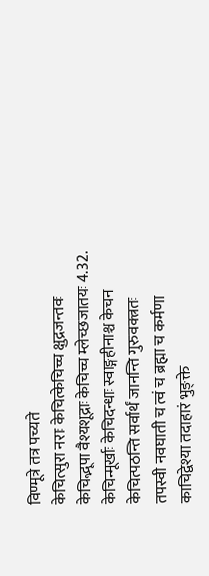विण्मूत्रे तत्र पच्यते
केचित्सुरा नराः केचित्केचिच्च क्षुद्रजन्तवः
केचिद्भूपा वैश्यशूद्राः केचिच्च म्लेच्छजातयः 4.32.
केचिन्मूर्खाः केचिदन्धाः स्वाङ्गहीनाश्च केचन
केचित्पठन्ति सर्वार्थं जानन्ति गुरुवक्त्रतः
तपस्वी नवघाती च त्वं च ब्रह्मा च कर्मणा
काचिद्वेश्या तदाहारं भुङ्क्ते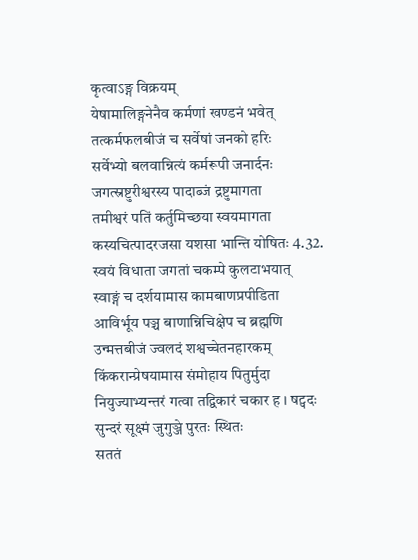कृत्वाऽङ्ग विक्रयम्
येषामालिङ्गनेनैव कर्मणां खण्डनं भवेत्
तत्कर्मफलबीजं च सर्वेषां जनको हरिः
सर्वेभ्यो बलवान्नित्यं कर्मरूपी जनार्दनः
जगत्स्रष्टुरीश्वरस्य पादाब्जं द्रष्टुमागता
तमीश्वरं पतिं कर्तुमिच्छया स्वयमागता
कस्यचित्पादरजसा यशसा भान्ति योषितः 4.32.
स्वयं विधाता जगतां चकम्पे कुलटाभयात्
स्वाङ्गं च दर्शयामास कामबाणप्रपीडिता
आविर्भूय पञ्च बाणान्निचिक्षेप च ब्रह्मणि
उन्मत्तबीजं ज्वलदं शश्वच्चेतनहारकम्
किंकरान्प्रेषयामास संमोहाय पितुर्मुदा
नियुज्याभ्यन्तरं गत्वा तद्विकारं चकार ह । षट्पदः सुन्दरं सूक्ष्मं जुगुञ्जे पुरतः स्थितः
सततं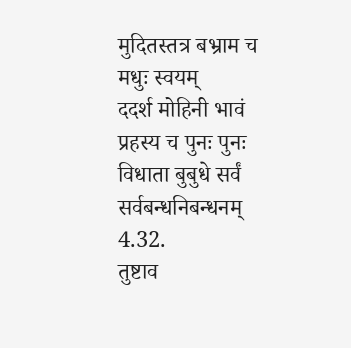मुदितस्तत्र बभ्राम च मधुः स्वयम्
ददर्श मोहिनी भावं प्रहस्य च पुनः पुनः
विधाता बुबुधे सर्वं सर्वबन्धनिबन्धनम् 4.32.
तुष्टाव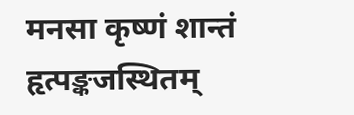मनसा कृष्णं शान्तं हृत्पङ्कजस्थितम्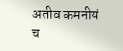अतीव कमनीयं च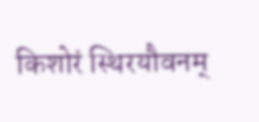किशोरं स्थिरयौवनम्